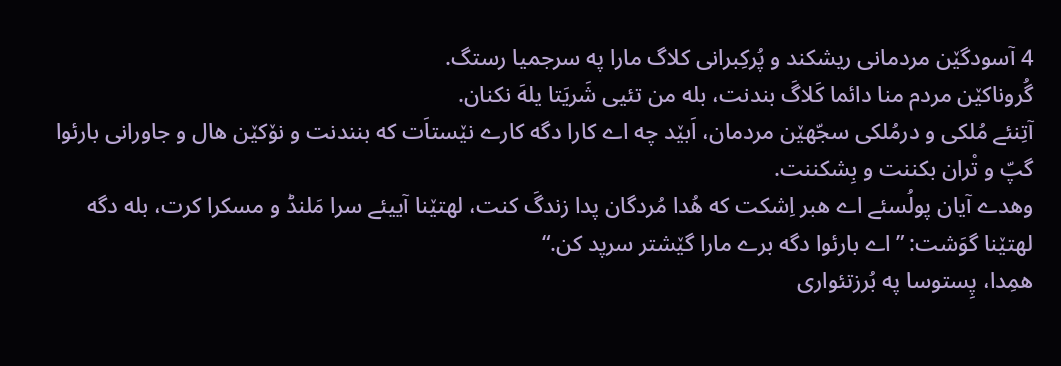4 آسودگێن مردمانی ریشکند و پُرکِبرانی کلاگ مارا په سرجمیا رستگ.
گُروناکێن مردم منا دائما کَلاگَ بندنت، بله من تئیی شَریَتا یلهَ نکنان.
آتِنئے مُلکی و درمُلکی سجّهێن مردمان، اَبێد چه اے کارا دگه کارے نێستاَت که بنندنت و نۆکێن هال و جاورانی بارئوا گپّ و تْران بکننت و بِشکننت.
وهدے آیان پولُسئے اے هبر اِشکت که هُدا مُردگان پدا زندگَ کنت، لهتێنا آییئے سرا مَلنڈ و مسکرا کرت، بله دگه لهتێنا گوَشت: ”اے بارئوا دگه برے مارا گێشتر سرپد کن.“
همِدا، پِستوسا په بُرزتئواری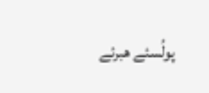پولُسئے هبرئے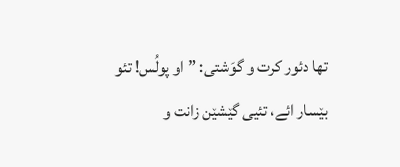تها دئور کرت و گوَشتی: ”او پولُس! تئو بێسار ائے، تئیی گێشێن زانت و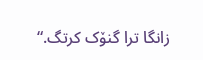زانگا ترا گنۆک کرتگ.“